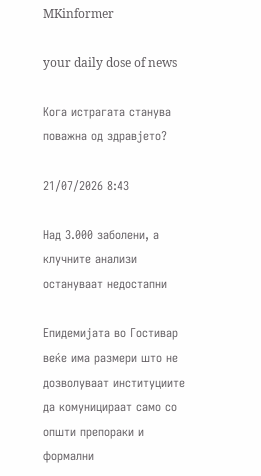MKinformer

your daily dose of news

Кога истрагата станува поважна од здравјето?

21/07/2026 8:43

Над 3.000 заболени, а клучните анализи остануваат недостапни

Епидемијата во Гостивар веќе има размери што не дозволуваат институциите да комуницираат само со општи препораки и формални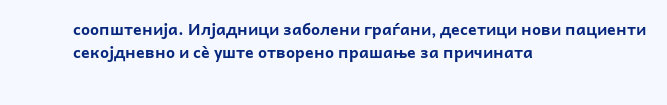соопштенија. Илјадници заболени граѓани, десетици нови пациенти секојдневно и сè уште отворено прашање за причината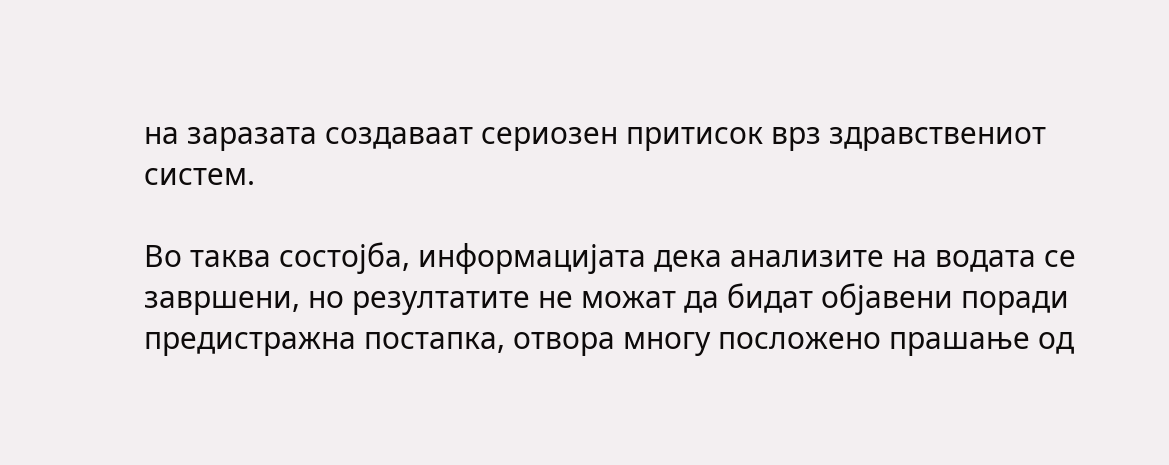на заразата создаваат сериозен притисок врз здравствениот систем.

Во таква состојба, информацијата дека анализите на водата се завршени, но резултатите не можат да бидат објавени поради предистражна постапка, отвора многу посложено прашање од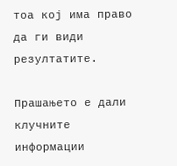тоа кој има право да ги види резултатите.

Прашањето е дали клучните информации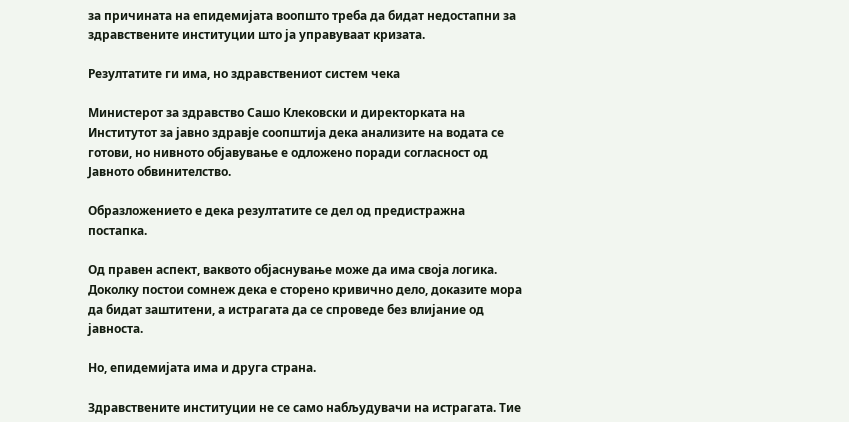за причината на епидемијата воопшто треба да бидат недостапни за здравствените институции што ја управуваат кризата.

Резултатите ги има, но здравствениот систем чека

Министерот за здравство Сашо Клековски и директорката на Институтот за јавно здравје соопштија дека анализите на водата се готови, но нивното објавување е одложено поради согласност од Јавното обвинителство.

Образложението е дека резултатите се дел од предистражна постапка.

Од правен аспект, ваквото објаснување може да има своја логика. Доколку постои сомнеж дека е сторено кривично дело, доказите мора да бидат заштитени, а истрагата да се спроведе без влијание од јавноста.

Но, епидемијата има и друга страна.

Здравствените институции не се само набљудувачи на истрагата. Тие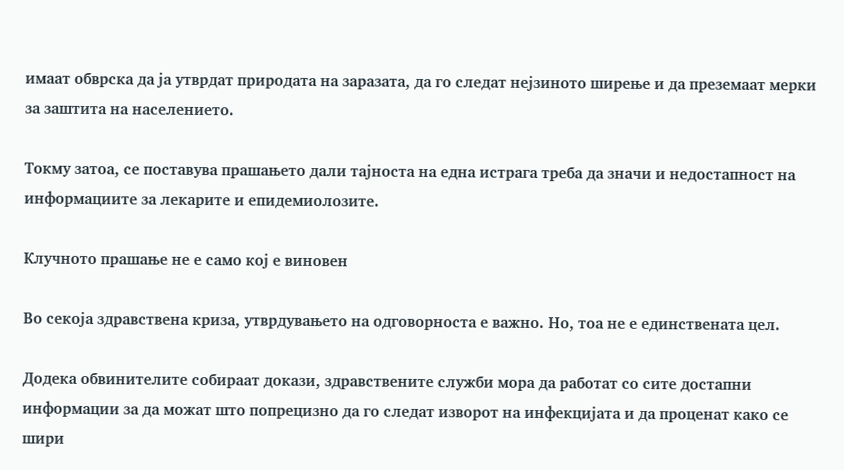имаат обврска да ја утврдат природата на заразата, да го следат нејзиното ширење и да преземаат мерки за заштита на населението.

Токму затоа, се поставува прашањето дали тајноста на една истрага треба да значи и недостапност на информациите за лекарите и епидемиолозите.

Клучното прашање не е само кој е виновен

Во секоја здравствена криза, утврдувањето на одговорноста е важно. Но, тоа не е единствената цел.

Додека обвинителите собираат докази, здравствените служби мора да работат со сите достапни информации за да можат што попрецизно да го следат изворот на инфекцијата и да проценат како се шири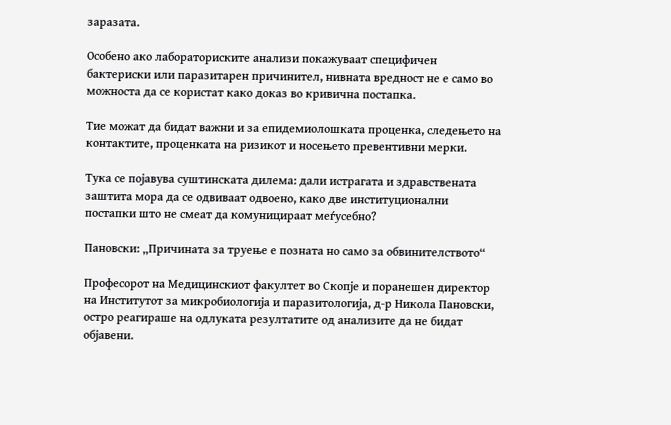заразата.

Особено ако лабораториските анализи покажуваат специфичен бактериски или паразитарен причинител, нивната вредност не е само во можноста да се користат како доказ во кривична постапка.

Тие можат да бидат важни и за епидемиолошката проценка, следењето на контактите, проценката на ризикот и носењето превентивни мерки.

Тука се појавува суштинската дилема: дали истрагата и здравствената заштита мора да се одвиваат одвоено, како две институционални постапки што не смеат да комуницираат меѓусебно?

Пановски: „Причината за труење е позната но само за обвинителството“

Професорот на Медицинскиот факултет во Скопје и поранешен директор на Институтот за микробиологија и паразитологија, д-р Никола Пановски, остро реагираше на одлуката резултатите од анализите да не бидат објавени.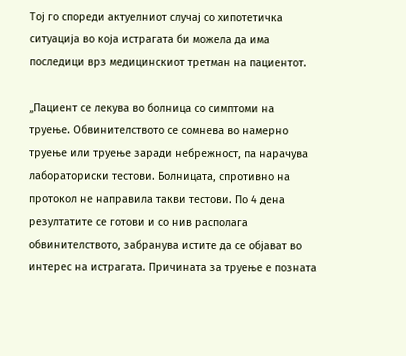Тој го спореди актуелниот случај со хипотетичка ситуација во која истрагата би можела да има последици врз медицинскиот третман на пациентот.

„Пациент се лекува во болница со симптоми на труење. Обвинителството се сомнева во намерно труење или труење заради небрежност, па нарачува лабораториски тестови. Болницата, спротивно на протокол не направила такви тестови. По 4 дена резултатите се готови и со нив располага обвинителството, забранува истите да се објават во интерес на истрагата. Причината за труење е позната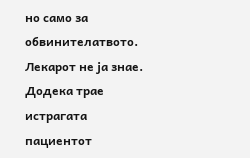но само за обвинителатвото. Лекарот не ја знае. Додека трае истрагата пациентот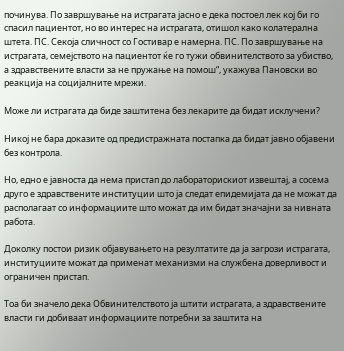починува. По завршување на истрагата јасно е дека постоел лек кој би го спасил пациентот, но во интерес на истрагата, отишол како колатерална штета. ПС. Секоја сличност со Гостивар е намерна. ПС. По завршување на истрагата, семејството на пациентот ќе го тужи обвинителството за убиство, а здравствените власти за не пружање на помош“, укажува Пановски во реакција на социјалните мрежи.

Може ли истрагата да биде заштитена без лекарите да бидат исклучени?

Никој не бара доказите од предистражната постапка да бидат јавно објавени без контрола.

Но, едно е јавноста да нема пристап до лабораторискиот извештај, а сосема друго е здравствените институции што ја следат епидемијата да не можат да располагаат со информациите што можат да им бидат значајни за нивната работа.

Доколку постои ризик објавувањето на резултатите да ја загрози истрагата, институциите можат да применат механизми на службена доверливост и ограничен пристап.

Тоа би значело дека Обвинителството ја штити истрагата, а здравствените власти ги добиваат информациите потребни за заштита на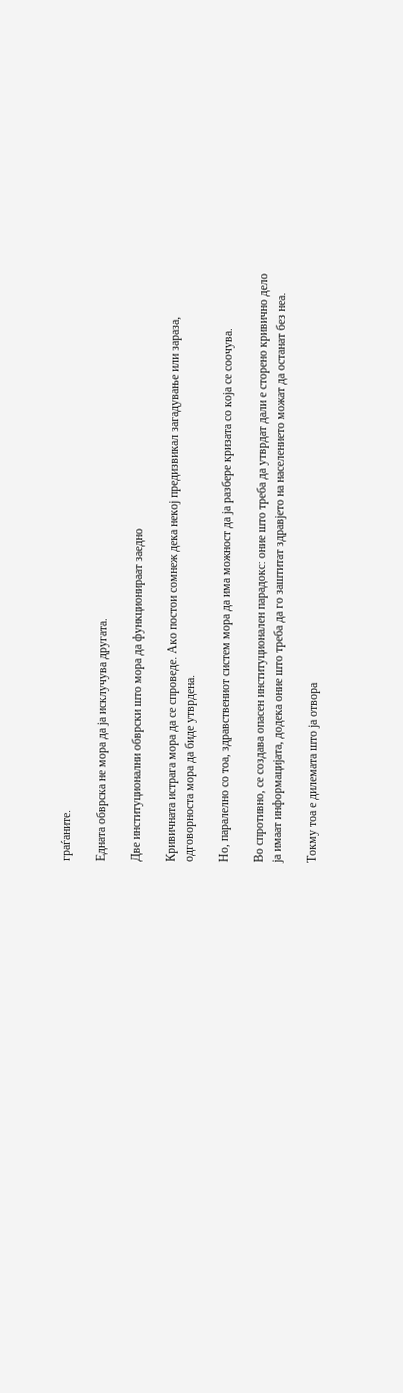граѓаните.

Едната обврска не мора да ја исклучува другата.

Две институционални обврски што мора да функционираат заедно

Кривичната истрага мора да се спроведе. Ако постои сомнеж дека некој предизвикал загадување или зараза, одговорноста мора да биде утврдена.

Но, паралелно со тоа, здравствениот систем мора да има можност да ја разбере кризата со која се соочува.

Во спротивно, се создава опасен институционален парадокс: оние што треба да утврдат дали е сторено кривично дело ја имаат информацијата, додека оние што треба да го заштитат здравјето на населението можат да останат без неа.

Токму тоа е дилемата што ја отвора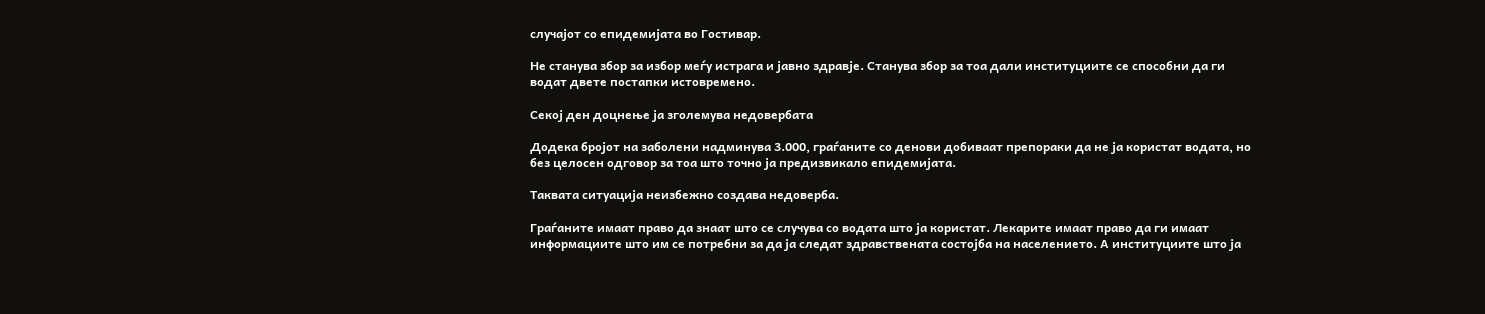случајот со епидемијата во Гостивар.

Не станува збор за избор меѓу истрага и јавно здравје. Станува збор за тоа дали институциите се способни да ги водат двете постапки истовремено.

Секој ден доцнење ја зголемува недовербата

Додека бројот на заболени надминува 3.000, граѓаните со денови добиваат препораки да не ја користат водата, но без целосен одговор за тоа што точно ја предизвикало епидемијата.

Таквата ситуација неизбежно создава недоверба.

Граѓаните имаат право да знаат што се случува со водата што ја користат. Лекарите имаат право да ги имаат информациите што им се потребни за да ја следат здравствената состојба на населението. А институциите што ја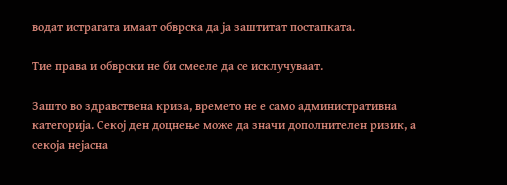водат истрагата имаат обврска да ја заштитат постапката.

Тие права и обврски не би смееле да се исклучуваат.

Зашто во здравствена криза, времето не е само административна категорија. Секој ден доцнење може да значи дополнителен ризик, а секоја нејасна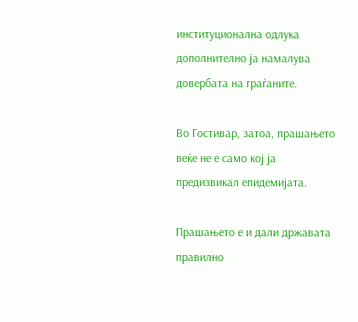институционална одлука дополнително ја намалува довербата на граѓаните.

Во Гостивар, затоа, прашањето веќе не е само кој ја предизвикал епидемијата.

Прашањето е и дали државата правилно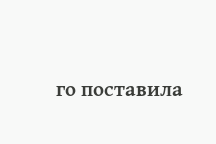го поставила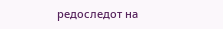редоследот на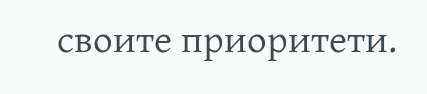своите приоритети.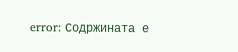error: Содржината е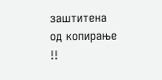заштитена од копирање !!